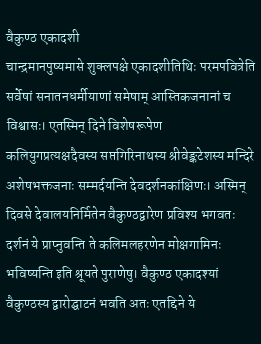वैकुण्ठ एकादशी
चान्द्रमानपुष्यमासे शुक्लपक्षे एकादशीतिथिः परमपवित्रेति सर्वेषां सनातनधर्मीयाणां समेषाम् आस्तिकजनानां च विश्वासः। एतस्मिन् दिने विशेषरूपेण कलियुगप्रत्यक्षदैवस्य सप्तगिरिनाथस्य श्रीवेङ्कटेशस्य मन्दिरे अशेषभक्तजनाः सम्मर्दयन्ति देवदर्शनकांक्षिणः। अस्मिन् दिवसे देवालयनिर्मितेन वैकुण्ठद्वारेण प्रविश्य भगवतः दर्शनं ये प्राप्नुवन्ति ते कलिमलहरणेन मोक्षगामिनः भविष्यन्ति इति श्रूयते पुराणेषु। वैकुण्ठ एकादश्यां वैकुण्ठस्य द्वारोद्घाटनं भवति अतः एतद्दिने ये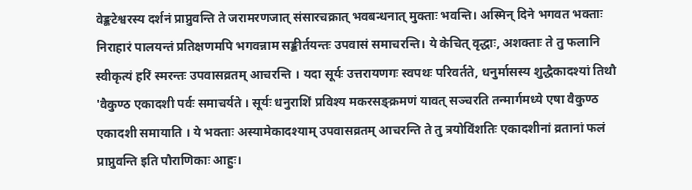वेङ्कटेश्वरस्य दर्शनं प्राप्नुवन्ति ते जरामरणजात् संसारचक्रात् भवबन्धनात् मुक्ताः भवन्ति। अस्मिन् दिने भगवत भक्ताः निराहारं पालयन्तं प्रतिक्षणमपि भगवन्नाम सङ्कीर्तयन्तः उपवासं समाचरन्ति। ये केचित् वृद्धाः, अशक्ताः ते तु फलानि स्वीकृत्यं हरिं स्मरन्तः उपवासव्रतम् आचरन्ति । यदा सूर्यः उत्तरायणगः स्वपथः परिवर्तते, धनुर्मासस्य शुद्धैकादश्यां तिथौ 'वैकुण्ठ एकादशी पर्वः समाचर्यते । सूर्यः धनुराशिं प्रविश्य मकरसङ्क्रमणं यावत् सञ्चरति तन्मार्गमध्ये एषा वैकुण्ठ एकादशी समायाति । ये भक्ताः अस्यामेकादश्याम् उपवासव्रतम् आचरन्ति ते तु त्रयोविंशतिः एकादशीनां व्रतानां फलं प्राप्नुवन्ति इति पौराणिकाः आहुः।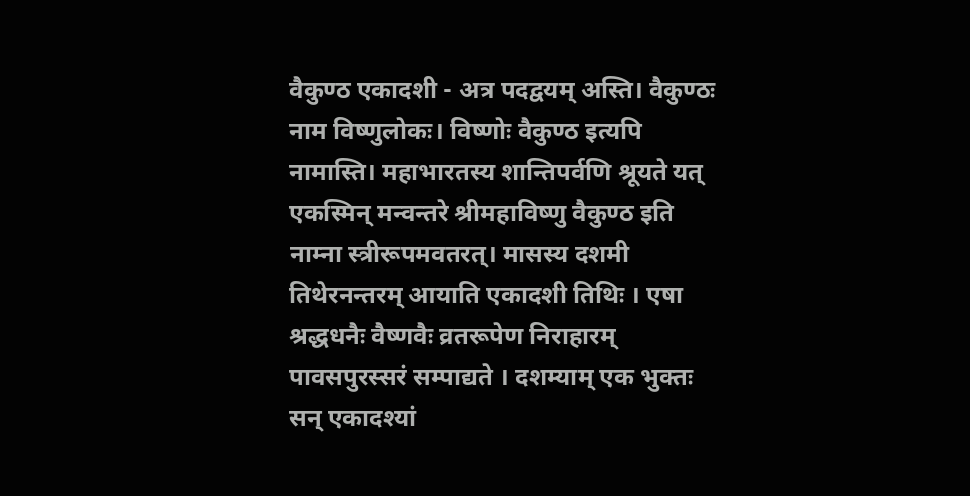वैकुण्ठ एकादशी - अत्र पदद्वयम् अस्ति। वैकुण्ठः नाम विष्णुलोकः। विष्णोः वैकुण्ठ इत्यपि नामास्ति। महाभारतस्य शान्तिपर्वणि श्रूयते यत् एकस्मिन् मन्वन्तरे श्रीमहाविष्णु वैकुण्ठ इति नाम्ना स्त्रीरूपमवतरत्। मासस्य दशमी तिथेरनन्तरम् आयाति एकादशी तिथिः । एषा श्रद्धधनैः वैष्णवैः व्रतरूपेण निराहारम् पावसपुरस्सरं सम्पाद्यते । दशम्याम् एक भुक्तः सन् एकादश्यां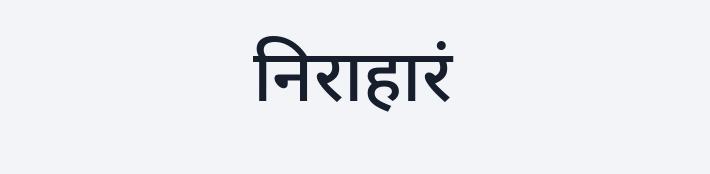निराहारं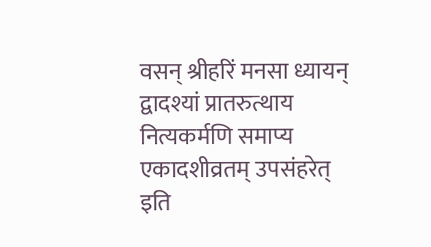वसन् श्रीहरिं मनसा ध्यायन् द्वादश्यां प्रातरुत्थाय नित्यकर्मणि समाप्य एकादशीव्रतम् उपसंहरेत् इति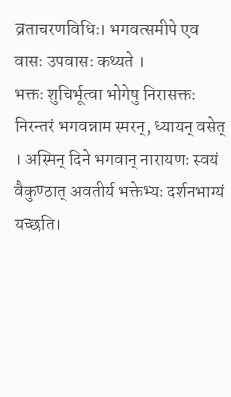व्रताचरणविधिः। भगवत्समीपे एव वासः उपवासः कथ्यते ।
भक्तः शुचिर्भूत्वा भोगेषु निरासक्तः निरन्तरं भगवन्नाम स्मरन्, ध्यायन् वसेत् । अस्मिन् दिने भगवान् नारायणः स्वयं वैकुण्ठात् अवतीर्य भक्तेभ्यः दर्शनभाग्यं यच्छति।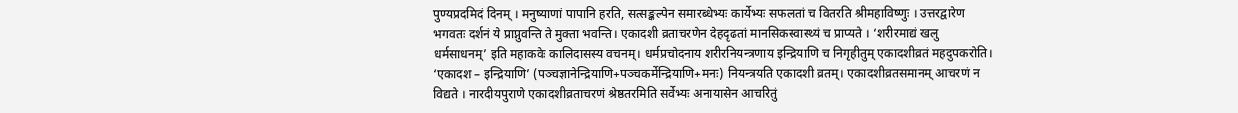पुण्यप्रदमिदं दिनम् । मनुष्याणां पापानि हरति, सत्सङ्कल्पेन समारब्धेभ्यः कार्येभ्यः सफलतां च वितरति श्रीमहाविष्णुः । उत्तरद्वारेण भगवतः दर्शनं ये प्राप्नुवन्ति ते मुक्ता भवन्ति। एकादशी व्रताचरणेन देहदृढतां मानसिकस्वास्थ्यं च प्राप्यते । ‘शरीरमाद्यं खलु धर्मसाधनम्’ इति महाकवेः कालिदासस्य वचनम्। धर्मप्रचोदनाय शरीरनियन्त्रणाय इन्द्रियाणि च निगृहीतुम् एकादशीव्रतं महदुपकरोति। ‘एकादश – इन्द्रियाणि’ (पञ्चज्ञानेन्द्रियाणि+पञ्चकर्मेन्द्रियाणि+मनः) नियन्त्रयति एकादशी व्रतम्। एकादशीव्रतसमानम् आचरणं न विद्यते । नारदीयपुराणे एकादशीव्रताचरणं श्रेष्ठतरमिति सर्वेभ्यः अनायासेन आचरितुं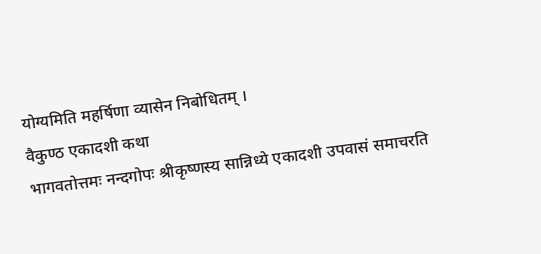योग्यमिति महर्षिणा व्यासेन निबोधितम् ।
वैकुण्ठ एकादशी कथा
भागवतोत्तमः नन्दगोपः श्रीकृष्णस्य सान्निध्ये एकादशी उपवासं समाचरति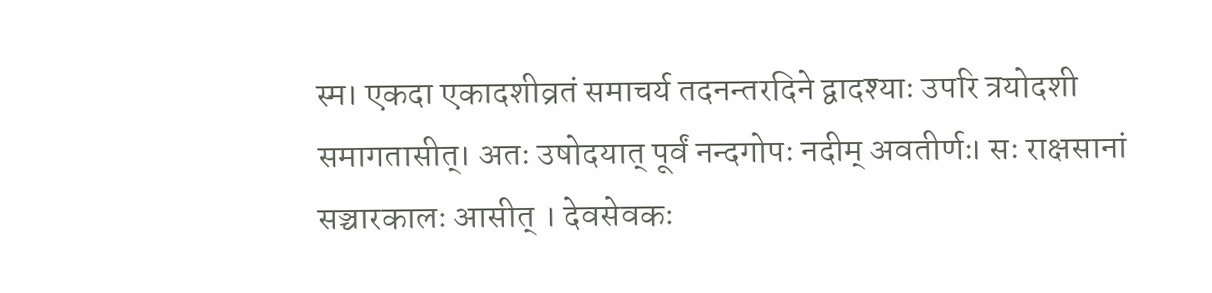स्म। एकदा एकादशीव्रतं समाचर्य तदनन्तरदिने द्वादश्याः उपरि त्रयोदशी समागतासीत्। अतः उषोदयात् पूर्वं नन्दगोपः नदीम् अवतीर्णः। सः राक्षसानां सञ्चारकालः आसीत् । देवसेवकः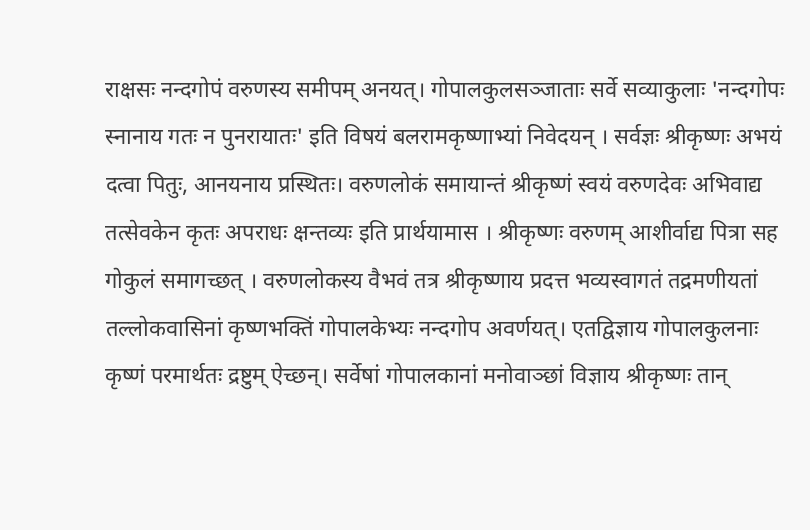राक्षसः नन्दगोपं वरुणस्य समीपम् अनयत्। गोपालकुलसञ्जाताः सर्वे सव्याकुलाः 'नन्दगोपः स्नानाय गतः न पुनरायातः' इति विषयं बलरामकृष्णाभ्यां निवेदयन् । सर्वज्ञः श्रीकृष्णः अभयं दत्वा पितुः, आनयनाय प्रस्थितः। वरुणलोकं समायान्तं श्रीकृष्णं स्वयं वरुणदेवः अभिवाद्य तत्सेवकेन कृतः अपराधः क्षन्तव्यः इति प्रार्थयामास । श्रीकृष्णः वरुणम् आशीर्वाद्य पित्रा सह गोकुलं समागच्छत् । वरुणलोकस्य वैभवं तत्र श्रीकृष्णाय प्रदत्त भव्यस्वागतं तद्रमणीयतां तल्लोकवासिनां कृष्णभक्तिं गोपालकेभ्यः नन्दगोप अवर्णयत्। एतद्विज्ञाय गोपालकुलनाः कृष्णं परमार्थतः द्रष्टुम् ऐच्छन्। सर्वेषां गोपालकानां मनोवाञ्छां विज्ञाय श्रीकृष्णः तान्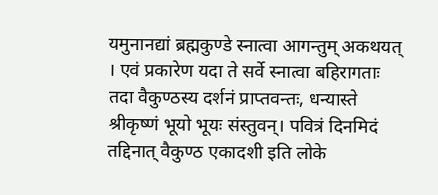यमुनानद्यां ब्रह्मकुण्डे स्नात्वा आगन्तुम् अकथयत् । एवं प्रकारेण यदा ते सर्वे स्नात्वा बहिरागताः तदा वैकुण्ठस्य दर्शनं प्राप्तवन्तः, धन्यास्ते श्रीकृष्णं भूयो भूयः संस्तुवन्। पवित्रं दिनमिदं तद्दिनात् वैकुण्ठ एकादशी इति लोके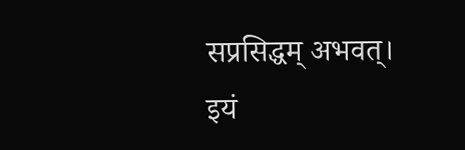सप्रसिद्धम् अभवत्।
इयं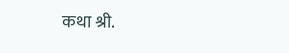कथा श्री.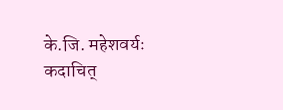के.जि. महेशवर्यः कदाचित्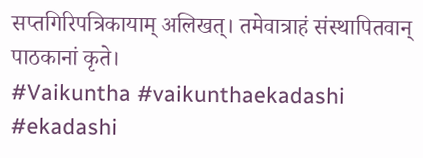सप्तगिरिपत्रिकायाम् अलिखत्। तमेवात्राहं संस्थापितवान् पाठकानां कृते।
#Vaikuntha #vaikunthaekadashi #ekadashi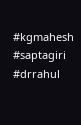#kgmahesh #saptagiri #drrahul